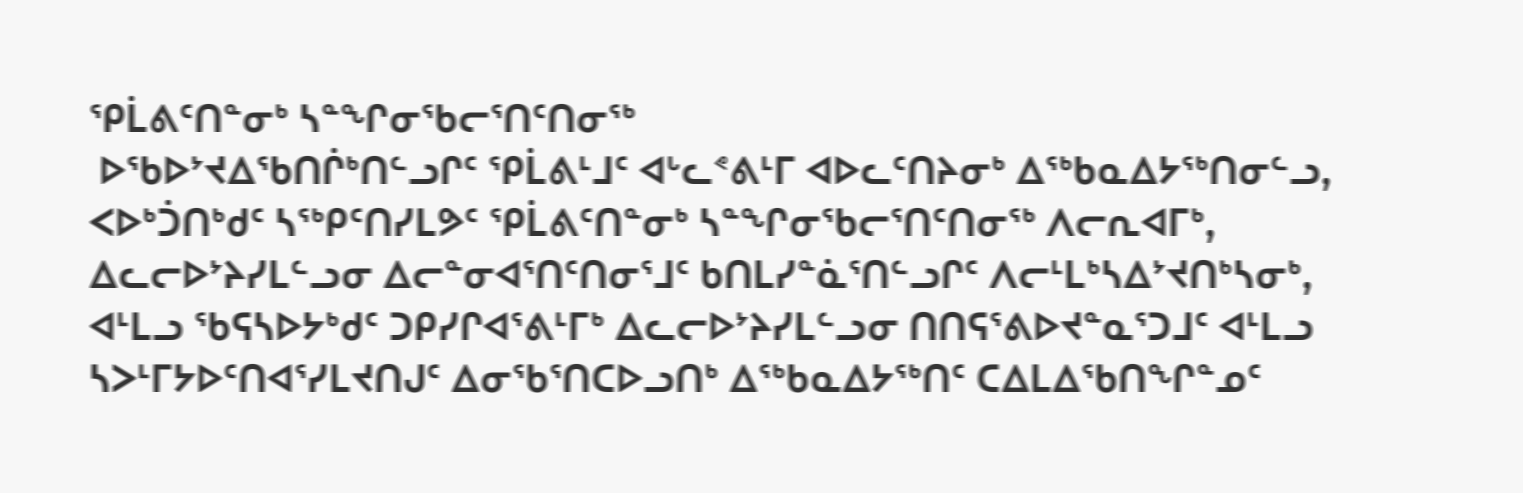ᕿᒫᕕᑦᑎᓐᓂᒃ ᓴᓐᖏᓂᖃᓕᕐᑎᑦᑎᓂᖅ
 ᐅᖃᐅᔾᔪᐃᖃᑎᒌᒃᑎᓪᓗᒋᑦ ᕿᒫᕕᒻᒧᑦ ᐊᒡᓚᕝᕕᒻᒥ ᐊᐅᓚᑦᑎᔨᓂᒃ ᐃᖅᑲᓇᐃᔭᖅᑎᓂᓪᓗ, ᐸᐅᒃᑑᑎᒃᑯᑦ ᓴᖅᑭᑦᑎᓯᒪᕗᑦ ᕿᒫᕕᑦᑎᓐᓂᒃ ᓴᓐᖏᓂᖃᓕᕐᑎᑦᑎᓂᖅ ᐱᓕᕆᐊᒥᒃ, ᐃᓚᓕᐅᔾᔨᓯᒪᓪᓗᓂ ᐃᓕᓐᓂᐊᕐᑎᑦᑎᓂᕐᒧᑦ ᑲᑎᒪᓯᓐᓈᕐᑎᓪᓗᒋᑦ ᐱᓕᒻᒪᒃᓴᐃᔾᔪᑎᒃᓴᓂᒃ, ᐊᒻᒪᓗ ᖃᕋᓴᐅᔭᒃᑯᑦ ᑐᑭᓯᒋᐊᕐᕕᒻᒥᒃ ᐃᓚᓕᐅᔾᔨᓯᒪᓪᓗᓂ ᑎᑎᕋᕐᕕᐅᔪᓐᓇᕐᑐᒧᑦ ᐊᒻᒪᓗ ᓴᐳᒻᒥᔭᐅᑦᑎᐊᕐᓯᒪᔪᑎᒍᑦ ᐃᓂᖃᕐᑎᑕᐅᓗᑎᒃ ᐃᖅᑲᓇᐃᔭᖅᑎᑦ ᑕᐃᒪᐃᖃᑎᖏᓐᓄᑦ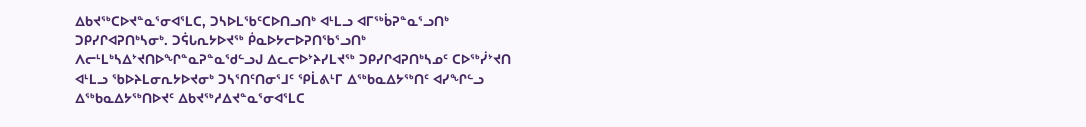ᐃᑲᔪᖅᑕᐅᔪᓐᓇᕐᓂᐊᕐᒪᑕ, ᑐᓴᐅᒪᖃᑦᑕᐅᑎᓗᑎᒃ ᐊᒻᒪᓗ ᐊᒥᖅᑳᕈᓐᓇᕐᓗᑎᒃ ᑐᑭᓯᒋᐊᕈᑎᒃᓴᓂᒃ. ᑐᕌᒐᕆᔭᐅᔪᖅ ᑮᓇᐅᔭᓕᐅᕈᑎᖃᕐᓗᑎᒃ ᐱᓕᒻᒪᒃᓴᐃᔾᔪᑎᐅᖏᓐᓇᕈᓐᓇᖁᓪᓗᒍ ᐃᓚᓕᐅᔾᔨᓯᒪᔪᖅ ᑐᑭᓯᒋᐊᕈᑎᒃᓴᓄᑦ ᑕᐅᖅᓰᔾᔪᑎ ᐊᒻᒪᓗ ᖃᐅᔨᒪᓂᕆᔭᐅᔪᓂᒃ ᑐᓴᕐᑎᑦᑎᓂᕐᒧᑦ ᕿᒫᕕᒻᒥ ᐃᖅᑲᓇᐃᔭᖅᑎᑦ ᐊᓯᖏᓪᓗ ᐃᖅᑲᓇᐃᔭᖅᑎᐅᔪᑦ ᐃᑲᔪᖅᓱᐃᔪᓐᓇᕐᓂᐊᕐᒪᑕ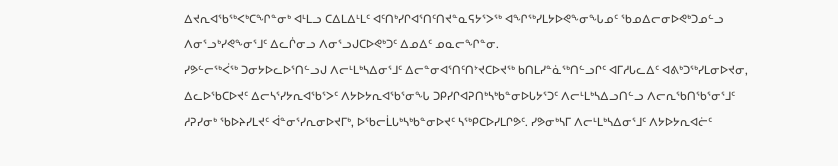ᐃᔪᕆᐊᖃᖅᐸᒃᑕᖏᓐᓂᒃ ᐊᒻᒪᓗ ᑕᐃᒪᐃᒻᒪᑦ ᐊᑦᑎᒃᓯᒋᐊᕐᑎᑦᑎᔪᓐᓇᕋᔭᕐᐳᖅ ᐊᖏᖅᓯᒪᔭᐅᕙᖕᓂᖓᓄᑦ ᖃᓄᐃᓕᓂᐅᕙᒃᑐᓄᓪᓗ ᐱᓂᕐᓗᒃᓯᕙᖕᓂᕐᒧᑦ ᐃᓚᒌᓂᓗ ᐱᓂᕐᓗᒍᑕᐅᕙᒃᑐᑦ ᐃᓄᐃᑦ ᓄᓇᓕᖏᓐᓂ.
ᓯᕗᓪᓕᖅᐹᖅ ᑐᓂᔭᐅᓚᐅᕐᑎᓪᓗᒍ ᐱᓕᒻᒪᒃᓴᐃᓂᕐᒧᑦ ᐃᓕᓐᓂᐊᕐᑎᑦᑎᔾᔪᑕᐅᔪᖅ ᑲᑎᒪᓯᓐᓈᖅᑎᓪᓗᒋᑦ ᐊᒥᓱᒐᓚᐃᑦ ᐊᕕᒃᑐᖅᓯᒪᓂᐅᔪᓂ, ᐃᓚᐅᖃᑕᐅᔪᑦ ᐃᓕᓴᕐᓯᔭᕆᐊᖃᕐᐳᑦ ᐱᔭᐅᔭᕆᐊᖃᕐᓂᖓ ᑐᑭᓯᒋᐊᕈᑎᒃᓴᒃᑲᓐᓂᐅᒐᔭᕐᑐᑦ ᐱᓕᒻᒪᒃᓴᐃᓗᑎᓪᓗ ᐱᓕᕆᖃᑎᖃᕐᓂᕐᒧᑦ ᓱᕈᓯᓂᒃ ᖃᐅᔨᓯᒪᔪᑦ ᐋᓐᓂᕐᓯᕆᓂᐅᔪᒥᒃ, ᐅᖃᓕᒫᒐᒃᓴᒃᑲᓐᓂᐅᔪᑦ ᓴᖅᑭᑕᐅᓯᒪᒋᕗᑦ. ᓯᕗᓂᒃᓴᒥ ᐱᓕᒻᒪᒃᓴᐃᓂᕐᒧᑦ ᐱᔭᐅᔭᕆᐊᓖᑦ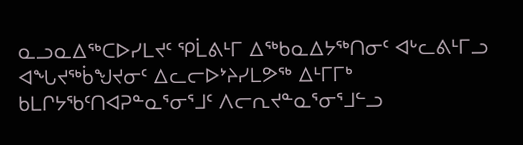ᓇᓗᓇᐃᖅᑕᐅᓯᒪᔪᑦ ᕿᒫᕕᒻᒥ ᐃᖅᑲᓇᐃᔭᖅᑎᓂᑦ ᐊᒡᓚᕕᒻᒥᓗ ᐊᖓᔪᖅᑳᖑᔪᓂᑦ ᐃᓚᓕᐅᔾᔨᓯᒪᕗᖅ ᐃᒻᒥᒥᒃ ᑲᒪᒋᔭᖃᑦᑎᐊᕈᓐᓇᕐᓂᕐᒧᑦ ᐱᓕᕆᔪᓐᓇᕐᓂᕐᒧᓪᓗ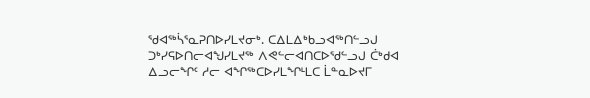ᖁᐊᖅᓵᕐᓇᕈᑎᐅᓯᒪᔪᓂᒃ. ᑕᐃᒪᐃᒃᑲᓗᐊᖅᑎᓪᓗᒍ ᑐᒃᓯᕋᐅᑎᓕᐊᖑᓯᒪᔪᖅ ᐱᕙᓪᓕᐊᑎᑕᐅᖁᓪᓗᒍ ᑖᒃᑯᐊ ᐃᓗᓕᖏᑦ ᓱᓕ ᐊᖏᖅᑕᐅᓯᒪᖏᒻᒪᑕ ᒫᓐᓇᐅᔪᒥ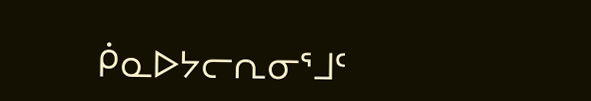ᑮᓇᐅᔭᓕᕆᓂᕐᒧᑦ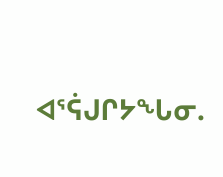ᐊᕐᕌᒍᒋᔭᖓᓂ.